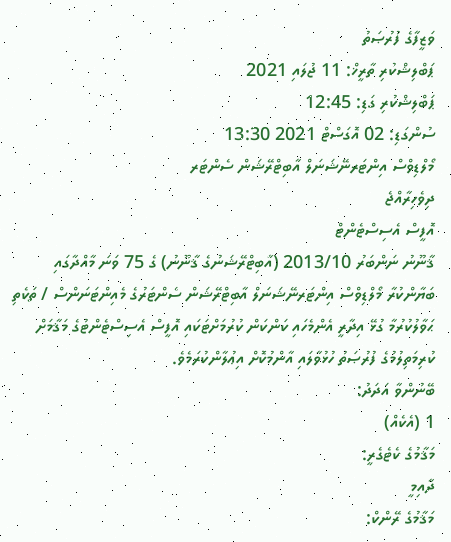ވަޒީފާގެ ފުރުޞަތު
ޕަބްލިޝްކުރި ތާރީޚް: 11 ޖުލައި 2021
ޕަބްލިޝްކުރި ގަޑި: 12:45
ސުންގަޑި: 02 އޮގަސްޓް 2021 13:30
މޯލްޑިވްސް އިންޓަރނޭޝަނަލް އާބިޓްރޭޝަން ސެންޓަރ
ދިވެހިރާއްޖެ
އޮފީސް އެސިސްޓެންޓް
ޤާނޫނު ނަންބަރު 2013/10 (އާބިޓްރޭޝަނުގެ ޤާނޫނު) ގެ 75 ވަނަ މާއްދާގައި ބަޔާންކުރާ މޯލްޑިވްސް އިންޓަރނޭޝަނަލް އާބިޓްރޭޝަން ސެންޓަރުގެ މެއިންޓަނަންސް / ތަކެތި ޙަވާލުކުރުމާ ގުޅޭ އިދާރީ އެންމެހައި ކަންކަން ކުރުމަށްޓަކައި އޮފީސް އެސިސްޓެންޓުގެ މަޤާމަށް ކުރިމަތިލުމުގެ ފުރުޞަތު ހުޅުވާލައި އާންމުކޮށް އިޢުލާންކުރަމެވެ.
ބޭނުންވާ އަދަދު:
1 (އެކެއް)
މަޤާމުގެ ކެޓެގެރީ:
ދާއިމީ
މަޤާމުގެ ރޭންކް: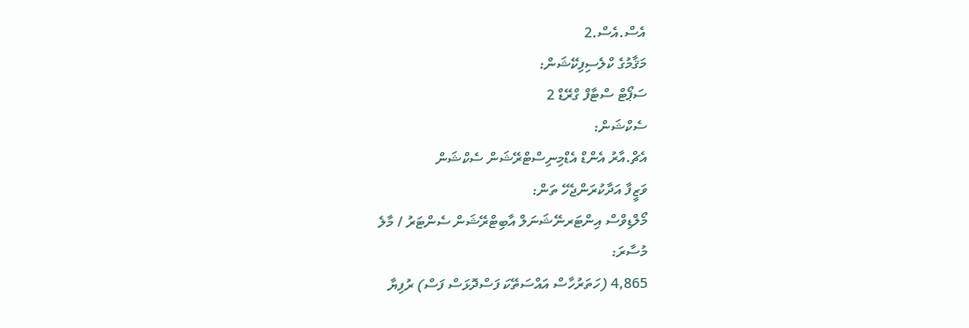އެސް.އެސް.2
މަޤާމުގެ ކްލެސިފިކޭޝަން:
ސަޕޯޓް ސްޓާފް ގްރޭޑް 2
ސެކްޝަން:
އެޗް.އާރު އެންޑް އެޑްމިނިސްޓްރޭޝަން ސެކްޝަން
ވަޒީފާ އަދާކުރަންޖެހޭ ތަން:
މޯލްޑިވްސް އިންޓަރނޭޝަނަލް އާބިޓްރޭޝަން ސެންޓަރު / މާލެ
މުސާރަ:
4,865 (ހަތަރުހާސް އައްސަތޭކަ ފަސްދޮޅަސް ފަސް) ރުފިޔާ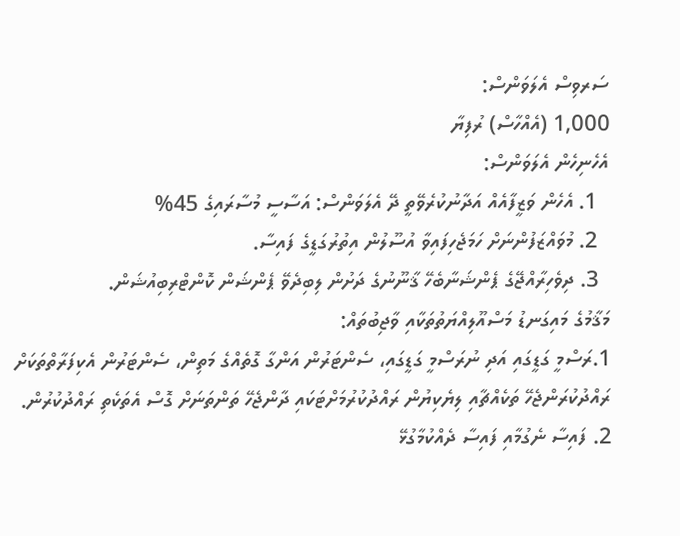ސަރވިސް އެލަވަންސް:
1,000 (އެއްހާސް) ރުފިޔާ
އެހެނިހެން އެލަވަންސް:
  1. އެހެން ވަޒީފާއެއް އަދާނުކުރެވޭތީ ދޭ އެލަވަންސް: އަސާސީ މުސާރައިގެ 45%
  2. މުވައްޒަފުންނަށް ހަމަޖެހިފައިވާ އުސޫލުން އިތުރުގަޑީގެ ފައިސާ.
  3. ދިވެހިރާއްޖޭގެ ޕެންޝަނާބެހޭ ޤާނޫނުގެ ދަށުން ލިބިދެވޭ ޕެންޝަން ކޮންޓްރިބިއުޝަން.
މަޤާމުގެ މައިގަނޑު މަސްއޫލިއްޔަތުތަކާއި ވާޖިބުތައް:
1.ރަސްމީ ގަޑީގައި އަދި ނުރަސްމީ ގަޑީގައި، ސެންޓަރުން އަންގާ ގޮތެއްގެ މަތިން، ސެންޓަރުން އެކިފަރާތްތަކަށް ރައްދުކުރަންޖެހޭ ތަކެއްޗާއި ލިޔެކިޔުން ރައްދުކުރުމަށްޓަކައި ދާންޖެހޭ ތަންތަނަށް ގޮސް އެތަކެތި ރައްދުކުރުން.
2. ފައިސާ ނެގުމާއި ފައިސާ ދެއްކުމާގުޅޭ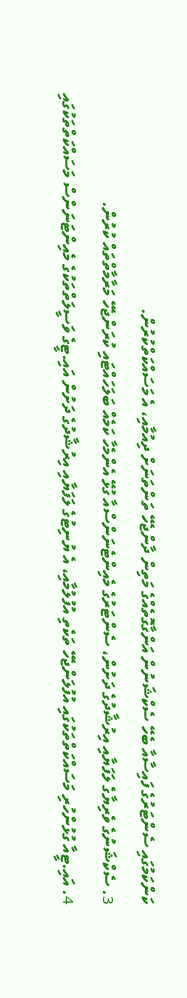ކަންކަމުގައި ސެންޓަރުގެ ފައިސާއާ ބެހޭ ސެކްޝަނުން އަންގާގޮތެއްގެ މަތިން ދާންޖެހޭ ތަންތަނަށް ދިއުމާއި، އެ މަސައްކަތްކުރުން.
3. ސެކްޝަނުގެ ވެރިޔާގެ ލަފަޔާއި އިރުޝާދުގެ ދަށުން، ސެންޓަރުގެ މެއިންޓެނަންސްއާ ގުޅޭ އެންމެހާ ކަމެއް ބަލަހައްޓައި ކުރަންޖެހޭ މަރާމާތްތައް ކުރުން.
4. އައި.ޓީއާ ގުޅުންހުރި މަސައްކަތްތަކުގައި އުފުލަންޖެހޭ ތަކެތި އުފުލުމާއި، އެ ޔުނިޓުގެ ލަފަޔާއި އިރުޝާދުގެ ދަށުން އައި.ޓީގެ ވަސީލަތްތަކުގެ މެއިންޓަނަންސް މަސައްކަތްތަކުގައި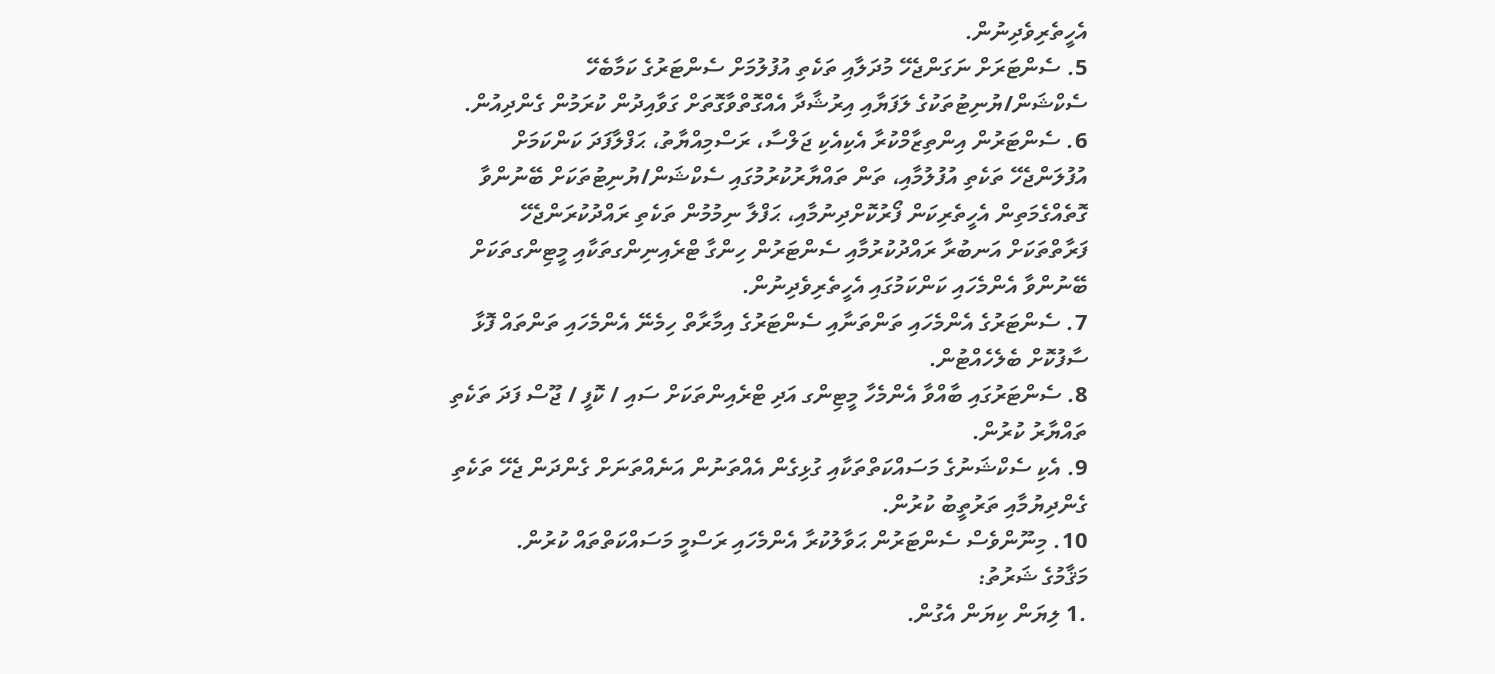އެހީތެރިވެދިނުން.
5. ސެންޓަރަށް ނަގަންޖެހޭ މުދަލާއި ތަކެތި އުފުލުމަށް ސެންޓަރުގެ ކަމާބެހޭ ސެކްޝަން/ޔުނިޓުތަކުގެ ލަފަޔާއި އިރުޝާދާ އެއްގޮތްވާގޮތަށް ގަވާއިދުން ކުރަމުން ގެންދިއުން.
6. ސެންޓަރުން އިންތިޒާމްކުރާ އެކިއެކި ޖަލްސާ، ރަސްމިއްޔާތު، ޙަފްލާފަދަ ކަންކަމަށް އުފުލަންޖެހޭ ތަކެތި އުފުލުމާއި، ތަން ތައްޔާރުކުރުމުގައި ސެކްޝަން/ޔުނިޓުތަކަށް ބޭނުންވާ ގޮތެއްގެމަތިން އެހީތެރިކަން ފޯރުކޮށްދިނުމާއި، ޙަފްލާ ނިމުމުން ތަކެތި ރައްދުކުރަންޖެހޭ ފަރާތްތަކަށް އަނބުރާ ރައްދުކުރުމާއި ސެންޓަރުން ހިންގާ ޓްރެއިނިންގތަކާއި މީޓިންގތަކަށް ބޭނުންވާ އެންމެހައި ކަންކަމުގައި އެހީތެރިވެދިނުން.
7. ސެންޓަރުގެ އެންމެހައި ތަންތަނާއި ސެންޓަރުގެ އިމާރާތް ހިމެނޭ އެންމެހައި ތަންތައް ފޮޅާ ސާފުކޮށް ބެލެހެއްޓުން.
8. ސެންޓަރުގައި ބާއްވާ އެންމެހާ މީޓިންގ އަދި ޓްރެއިންތަކަށް ސައި / ކޮފީ / ޖޫސް ފަދަ ތަކެތި ތައްޔާރު ކުރުން.
9. އެކި ސެކްޝަނުގެ މަސައްކަތްތަކާއި ގުޅިގެން އެއްތަނުން އަނެއްތަނަށް ގެންދަން ޖެހޭ ތަކެތި ގެންދިޔުމާއި ތަރުތީބު ކުރުން.
10. މިނޫންވެސް ސެންޓަރުން ޙަވާލުކުރާ އެންމެހައި ރަސްމީ މަސައްކަތްތައް ކުރުން.
މަޤާމުގެ ޝަރުތު:
.1 ލިޔަން ކިޔަން އެގުން.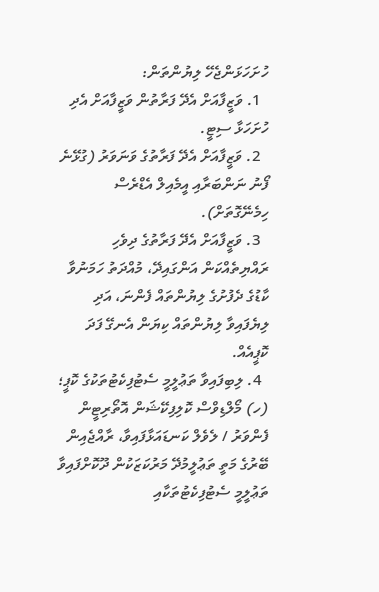ހުށަހަޅަންޖެހޭ ލިޔުންތަން:
  1. ވަޒީފާއަށް އެދޭ ފަރާތުން ވަޒީފާއަށް އެދި ހުށަހަޅާ ސިޓީ.
  2. ވަޒީފާއަށް އެދޭ ފަރާތުގެ ވަނަވަރު (ގުޅޭނެ ފޯނު ނަންބަރާއި އީމެއިލް އެޑްރެސް ހިމެނޭގޮތަށް).
  3. ވަޒީފާއަށް އެދޭ ފަރާތުގެ ދިވެހި ރައްޔިތެއްކަން އަންގައިދޭ، މުއްދަތު ހަމަނުވާ ކާޑުގެ ދެފުށުގެ ލިޔުންތައް ފެންނަ، އަދި ލިޔެފައިވާ ލިޔުންތައް ކިޔަން އެނގޭ ފަދަ ކޮޕީއެއް.
  4. ލިބިފައިވާ ތަޢުލީމީ ސެޓުފިކެޓުތަކުގެ ކޮޕީ؛
(ހ) މޯލްޑިވްސް ކޮލިފިކޭޝަން އޮތޯރިޓީން ފެންވަރު / ލެވެލް ކަނޑައަޅާފައިވާ، ރާއްޖެއިން ބޭރުގެ މަތީ ތަޢުލީމުދޭ މަރުކަޒަކުން ދޫކޮށްފައިވާ ތަޢުލީމީ ސެޓުފިކެޓުތަކާއި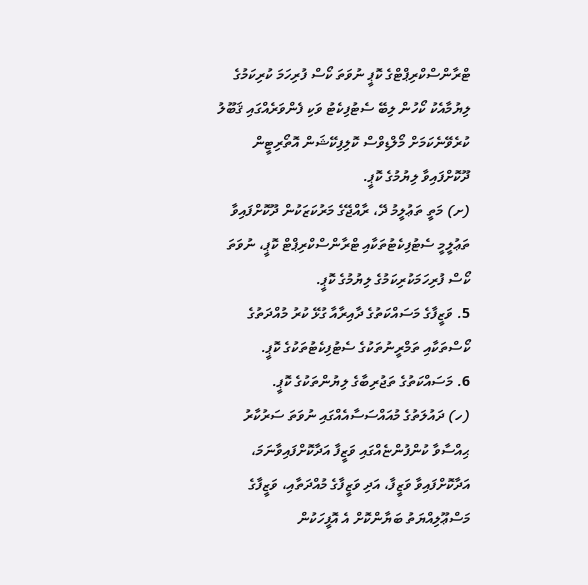ޓްރާންސްކްރިޕްޓްގެ ކޮޕީ ނުވަތަ ކޯސް ފުރިހަމަ ކުރިކަމުގެ ލިޔުމާއެކު ކޯހުން ލިބޭ ސެޓުފިކެޓު ވަކި ފެންވަރެއްގައި ޤަބޫލު ކުރެވޭނެކަމަށް މޯލްޑިވްސް ކޮލިފިކޭޝަން އޮތޯރިޓީން ދޫކޮށްފައިވާ ލިޔުމުގެ ކޮޕީ.
(ށ) މަތީ ތަޢުލީމު ދޭ، ރާއްޖޭގެ މަރުކަޒަކުން ދޫކޮށްފައިވާ ތަޢުލީމީ ސެޓުފިކެޓުތަކާއި ޓްރާންސްކްރިޕްޓް ކޮޕީ، ނުވަތަ ކޯސް ފުރިހަމަކުރިކަމުގެ ލިޔުމުގެ ކޮޕީ.
5. ވަޒީފާގެ މަސައްކަތުގެ ދާއިރާއާ ގުޅޭ ކުރު މުއްދަތުގެ ކޯސްތަކާއި ތަމްރީނުތަކުގެ ސެޓުފިކެޓުތަކުގެ ކޮޕީ.
6. މަސައްކަތުގެ ތަޖުރިބާގެ ލިޔުންތަކުގެ ކޮޕީ.
(ހ) ދައުލަތުގެ މުއައްސަސާއެއްގައި ނުވަތަ ސަރުކާރު ޙިއްސާވާ ކުންފުންޏެއްގައި ވަޒީފާ އަދާކޮށްފައިވާނަމަ، އަދާކޮށްފައިވާ ވަޒީފާ، އަދި ވަޒީފާގެ މުއްދަތާއި، ވަޒީފާގެ މަސްޢޫލިއްޔަތު ބަޔާންކޮށް އެ އޮފީހަކުން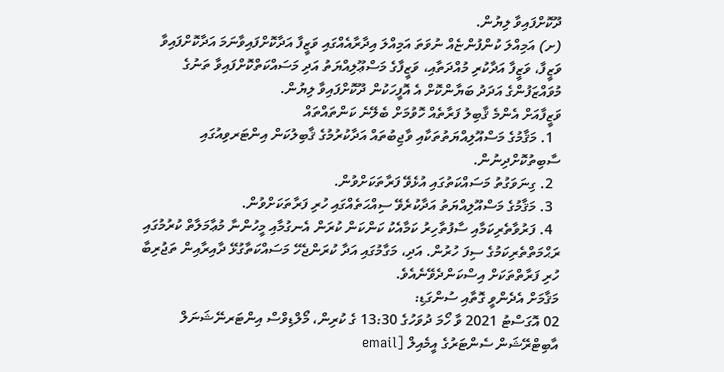ދޫކޮށްފައިވާ ލިޔުން.
(ށ) އަމިއްލަ ކުންފުންޏެއް ނުވަތަ އަމިއްލަ އިދާރާއެއްގައި ވަޒީފާ އަދާކޮށްފައިވާނަމަ އަދާކޮށްފައިވާ ވަޒީފާ، ވަޒީފާ އަދާކުރި މުއްދަތާއި، ވަޒީފާގެ މަސްޢޫލިއްޔަތު އަދި މަސައްކަތްކޮށްފައިވާ ތަނުގެ މުވައްޒަފުންގެ އަދަދު ބަޔާންކޮށް އެ އޮފީހަކުން ދޫކޮށްފައިވާ ލިޔުން.
ވަޒީފާއަށް އެންމެ ޤާބިލު ފަރާތެއް ހޮވުމަށް ބެލޭނެ ކަންތައްތައް
  1. މަޤާމުގެ މަސްއޫލިއްޔަތުތަކާއި ވާޖިބުތައް އަދާކުރުމުގެ ޤާބިލުކަން އިންޓަރވިއުގައި ސާބިތުކޮށްދިނުން.
  2. ގިނަވަގުތު މަސައްކަތުގައި އުޅެވޭ ފަރާތަކަށްވުން.
  3. މަޤާމުގެ މަސްއޫލިއްޔަތު އަދާކުރެވޭ ސިއްޙަތެއްގައި ހުރި ފަރާތަކަށްވުން.
  4. ފަރުވާތެރިކަމާއި ސާފުތާހިރު ކަމާއެކު ކަންކަން ކުރަން އެނގުމާއި މީހުންނާ މުޢާމަލާތް ކުރުމުގައި ރަޙްމަތްތެރިކަމުގެ ސިފަ ހުރުން. އަދި، މަގާމުގައި އަދާ ކުރަންޖެހޭ މަސައްކަތާގުޅޭ ދާއިރާއިން ތަޖުރިބާ ހުރި ފަރާތްތަކަށް އިސްކަންދެވޭނެއެވެ.
މަޤާމަށް އެދެންވީ ގޮތާއި ސުންގަޑި:
02 އޮގަސްޓު 2021 ވާ ހޯމަ ދުވަހުގެ 13:30 ގެ ކުރިން، މޯލްޑިވްސް އިންޓަރނޭޝަނަލް އާބިޓްރޭޝަން ސެންޓަރުގެ އީމެއިލް [email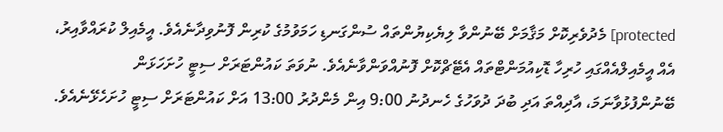protected] މެދުވެރިކޮށް މަޤާމަށް ބޭނުންވާ ލިޔެކިޔުންތައް ސުންގަނޑި ހަމަވުމުގެ ކުރިން ފޮނުވިދާނެއެވެ. އީމެއިލް ކުރައްވާއިރު، އެއް އީމެއިލްއެއްގައި ހުރިހާ ޑޮކިއުމަންޓްތައް އެޓޭޗްކޮށް ފޮނުއްވަންވާނެއެވެ. ނުވަތަ ކައުންޓަރަށް ސިޓީ ހުށަހަޅަން ބޭނުންފުޅުވާނަމަ، އާދިއްތަ އަދި ބުދަ ދުވަހުގެ ހެނދުނު 9:00 އިން މެންދުރު 13:00 އަށް ކައުންޓަރަށް ސިޓީ ހުށަހެޅޭނެއެވެ.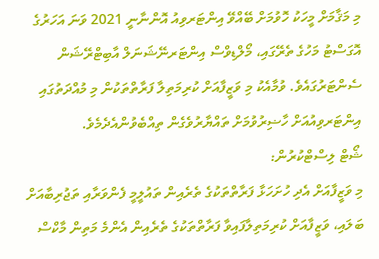މި މަޤާމަށް މީހަކު ހޮވުމަށް ބޭއްވޭ އިންޓަރވިއު އޮންނާނީ 2021 ވަނަ އަހަރުގެ އޮގަސްޓު މަހުގެ ތެރޭގައި، މޯލްޑިވްސް އިންޓަރނޭޝަނަލް އާބިޓްރޭޝަން ސެންޓަރުގައެވެ. ވުމާއެކު މި ވަޒީފާއަށް ކުރިމަތިލާ ފަރާތްތަކުން މި މުއްދަތުގައި އިންޓަރވިއުއަށް ހާޟިރުވުމަށް ތައްޔާރުވެގެން ތިއްބެވުންއެދެމެވެ.
ޝޯޓް ލިސްޓްކުރުން:
މި ވަޒީފާއަށް އެދި ހުށަހަޅާ ފަރާތްތަކުގެ ތެރެއިން ތައުލީމީ ފެންވަރާއި ތަޖުރިބާއަށް ބަލައި، ވަޒީފާއަށް ކުރިމަތިލާފައިވާ ފަރާތްތަކުގެ ތެރެއިން އެންމެ މަތިން މާކްސް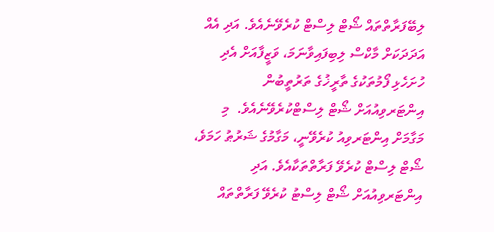ލިބޭފަރާތްތައް ޝޯޓް ލިސްޓް ކުރެވޭނެއެވެ. އަދި އެއް އަދަދަކަށް މާކްސް ލިބިފައިވާނަމަ، ވަޒީފާއަށް އެދި ހުށަހެޅި ފޯމުތަކުގެ ތާރީޚުގެ ތަރުތީބުން އިންޓަރވިއުއަށް ޝޯޓް ލިސްޓްކުރެވޭނެއެވެ.  މި މަގާމަށް އިންޓަރވިއު ކުރެވޭނީ، މަގާމުގެ ޝަރުޠު ހަމަވެ، ޝޯޓް ލިސްޓް ކުރެވޭ ފަރާތްތަކާއެވެ. އަދި އިންޓަރވިއުއަށް ޝޯޓް ލިސްޓު ކުރެވޭ ފަރާތްތައް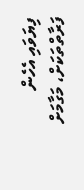ފިޔަވައި އެހެން ފަރާތްތަކަށް، މަގާމަށް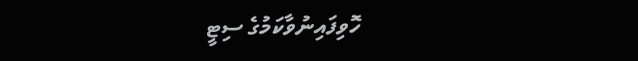ހޮވިފައިނުވާކަމުގެ ސިޓީ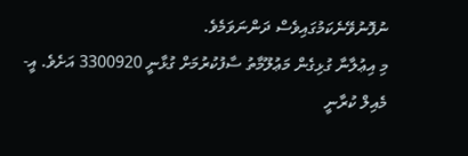ނުފޮނުވޭނެކަމުގައިވެސް ދަންނަވަމެވެ.
މި އިޢުލާނާ ގުޅިގެން މަޢުލޫމާތު ސާފުކުރުމަށް ގުޅާނީ 3300920 އަށެވެ. އީ-މެއިލް ކުރާނީ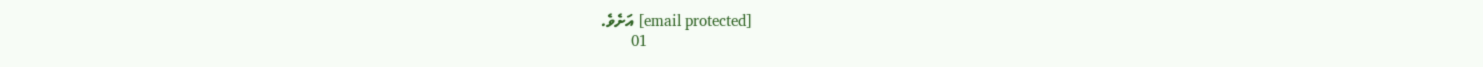[email protected] އަށެވެ.
                          01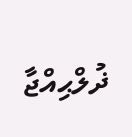ޛުލްޙިއްޖާ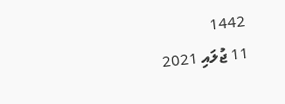1442
11 ޖުލައި 2021